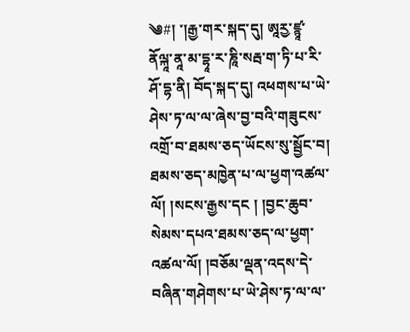༄#། ་།རྒྱ་གར་སྐད་དུ། ཨཱརྱ་ཛྙཱ་ནོལྐཱ་ནཱ་མ་དྷཱ་ར་ཎཱི་སརྦ་ག་ཏི་པ་རི་ཤོ་དྷ་ནི། བོད་སྐད་དུ། འཕགས་པ་ཡེ་ཤེས་ཏ་ལ་ལ་ཞེས་བྱ་བའི་གཟུངས་འགྲོ་བ་ཐམས་ཅད་ཡོངས་སུ་སྦྱོང་བ། ཐམས་ཅད་མཁྱེན་པ་ལ་ཕྱག་འཚལ་ལོ། །སངས་རྒྱས་དང ། །བྱང་ཆུབ་སེམས་དཔའ་ཐམས་ཅད་ལ་ཕྱག་འཚལ་ལོ། །བཅོམ་ལྡན་འདས་དེ་བཞིན་གཤེགས་པ་ཡེ་ཤེས་ཏ་ལ་ལ་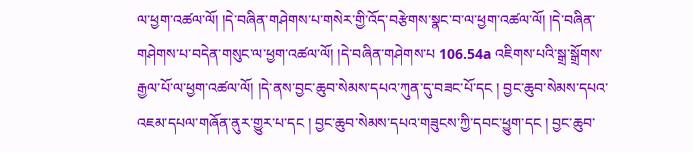ལ་ཕྱག་འཚལ་ལོ། །དེ་བཞིན་གཤེགས་པ་གསེར་གྱི་འོད་བརྩེགས་སྣང་བ་ལ་ཕྱག་འཚལ་ལོ། །དེ་བཞིན་གཤེགས་པ་བདེན་གསུང་ལ་ཕྱག་འཚལ་ལོ། །དེ་བཞིན་གཤེགས་པ 106.54a འཇིགས་པའི་སྒྲ་སྒྲོགས་རྒྱལ་པོ་ལ་ཕྱག་འཚལ་ལོ། །དེ་ནས་བྱང་ཆུབ་སེམས་དཔའ་ཀུན་དུ་བཟང་པོ་དང ། བྱང་ཆུབ་སེམས་དཔའ་འཇམ་དཔལ་གཞོན་ནུར་གྱུར་པ་དང ། བྱང་ཆུབ་སེམས་དཔའ་གཟུངས་ཀྱི་དབང་ཕྱུག་དང ། བྱང་ཆུབ་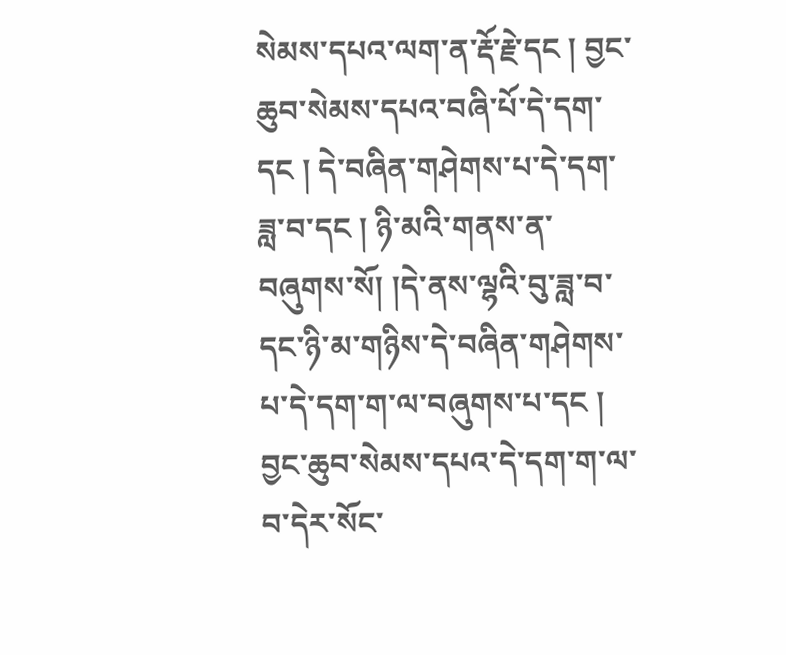སེམས་དཔའ་ལག་ན་རྡོ་རྗེ་དང ། བྱང་ཆུབ་སེམས་དཔའ་བཞི་པོ་དེ་དག་དང ། དེ་བཞིན་གཤེགས་པ་དེ་དག་ཟླ་བ་དང ། ཉི་མའི་གནས་ན་བཞུགས་སོ། །དེ་ནས་ལྷའི་བུ་ཟླ་བ་དང་ཉི་མ་གཉིས་དེ་བཞིན་གཤེགས་པ་དེ་དག་ག་ལ་བཞུགས་པ་དང ། བྱང་ཆུབ་སེམས་དཔའ་དེ་དག་ག་ལ་བ་དེར་སོང་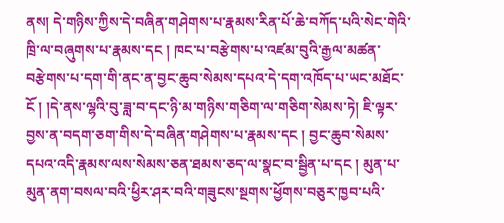ནས། དེ་གཉིས་ཀྱིས་དེ་བཞིན་གཤེགས་པ་རྣམས་རིན་པོ་ཆེ་བཀོད་པའི་སེང་གེའི་ཁྲི་ལ་བཞུགས་པ་རྣམས་དང ། ཁང་པ་བརྩེགས་པ་འཛམ་བུའི་རྒྱལ་མཚན་བརྩེགས་པ་དག་གི་ནང་ན་བྱང་ཆུབ་སེམས་དཔའ་དེ་དག་འཁོད་པ་ཡང་མཐོང་ངོ ། །དེ་ནས་ལྷའི་བུ་ཟླ་བ་དང་ཉི་མ་གཉིས་གཅིག་ལ་གཅིག་སེམས་ཏེ། ཇི་ལྟར་བྱས་ན་བདག་ཅག་གིས་དེ་བཞིན་གཤེགས་པ་རྣམས་དང ། བྱང་ཆུབ་སེམས་དཔའ་འདི་རྣམས་ལས་སེམས་ཅན་ཐམས་ཅད་ལ་སྣང་བ་སྦྱིན་པ་དང ། མུན་པ་མུན་ནག་བསལ་བའི་ཕྱིར་ཤར་བའི་གཟུངས་སྔགས་ཕྱོགས་བཅུར་ཁྱབ་པའི་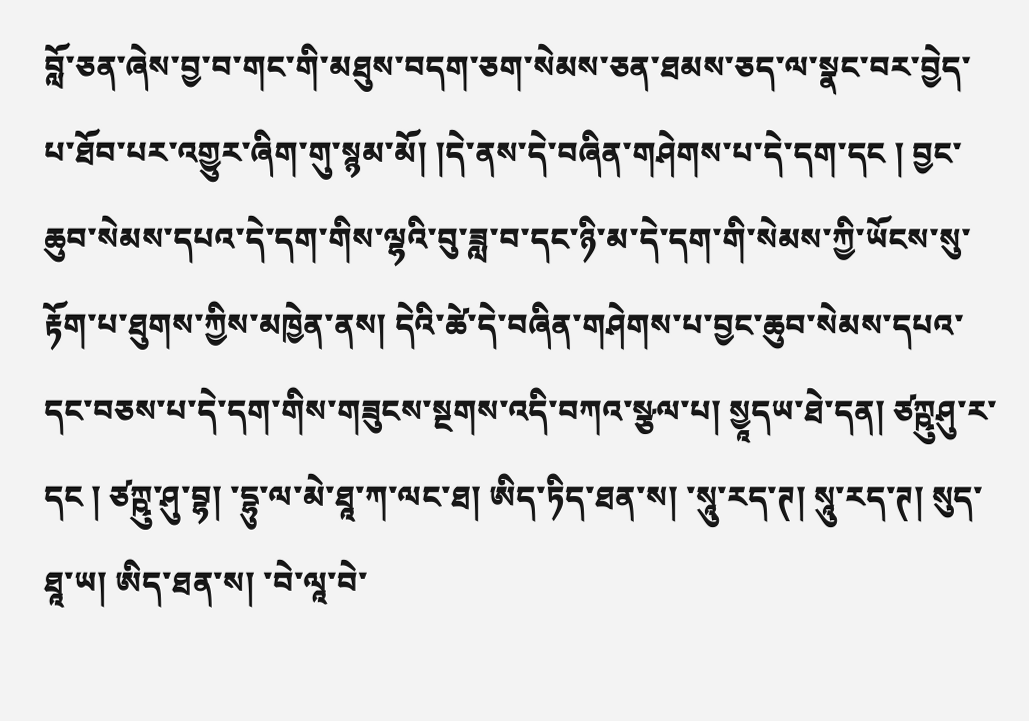བློ་ཅན་ཞེས་བྱ་བ་གང་གི་མཐུས་བདག་ཅག་སེམས་ཅན་ཐམས་ཅད་ལ་སྣང་བར་བྱེད་པ་ཐོབ་པར་འགྱུར་ཞིག་གུ་སྙམ་མོ། །དེ་ནས་དེ་བཞིན་གཤེགས་པ་དེ་དག་དང ། བྱང་ཆུབ་སེམས་དཔའ་དེ་དག་གིས་ལྷའི་བུ་ཟླ་བ་དང་ཉི་མ་དེ་དག་གི་སེམས་ཀྱི་ཡོངས་སུ་རྟོག་པ་ཐུགས་ཀྱིས་མཁྱེན་ནས། དེའི་ཚེ་དེ་བཞིན་གཤེགས་པ་བྱང་ཆུབ་སེམས་དཔའ་དང་བཅས་པ་དེ་དག་གིས་གཟུངས་སྔགས་འདི་བཀའ་སྩལ་པ། སྱཱདཡ་ཐེ་དན། ཙཀྵུཤུ་ར་དང ། ཙཀྵུ་ཤུ་བྷ། ་དྷུ་ལ་མེ་ཐཱ་ཀ་ལང་ཐ། ཨིད་ཏིད་ཐན་ས། ་སཱུ་རད་ཊ། སཱུ་རད་ཊ། སུད་ཐཱ་ཡ། ཨིད་ཐན་ས། ་བེ་ལཱ་བེ་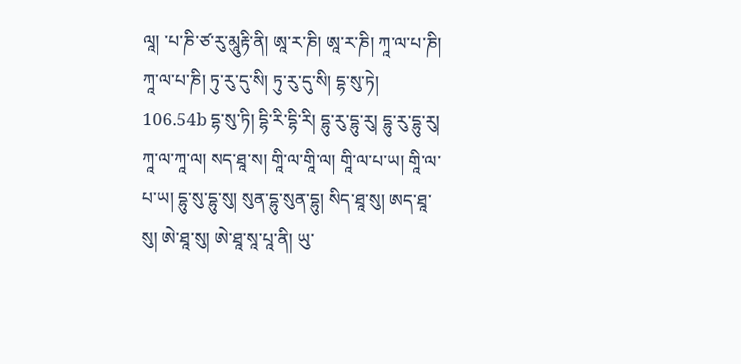ལཱ། ་པ་ཎི་ཙ་རུ་མཱུརྟི་ནི། ཨཱ་ར་ཎི། ཨཱ་ར་ཎི། ཀཱ་ལ་པ་ཎི། ཀཱ་ལ་པ་ཎི། ཏུ་རུ་དུ་སི། ཏུ་རུ་དུ་སི། དྷ་སུ་ཏེ། 106.54b དྷ་སུ་ཏི། དྷི་རི་དྷི་རི། དྷུ་རུ་དྷུ་རུ། དྷུ་རུ་དྷུ་རུ། ཀཱ་ལ་ཀཱ་ལ། སད་ཐཱ་ས། གཱི་ལ་གཱི་ལ། གཱི་ལ་པ་ཡ། གཱི་ལ་པ་ཡ། དྷུ་སུ་དྷུ་སུ། སུན་དྷུ་སུན་དྷུ། སིད་ཐཱ་སུ། ཨད་ཐཱ་སུ། ཨེ་ཐཱ་སུ། ཨེ་ཐཱ་སཱ་པཱ་ནི། ཡུ་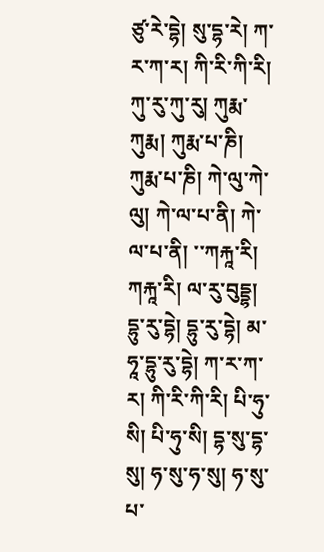ཙུ་རེ་དྷེ། སུ་དྷ་རེ། ཀ་ར་ཀ་ར། ཀི་རི་ཀི་རི། ཀུ་རུ་ཀུ་རུ། ཀུརྨ་ཀུརྨ། ཀུརྨ་པ་ཎི། ཀུརྨ་པ་ཎི། ཀེ་ལུ་ཀེ་ལུ། ཀེ་ལ་པ་ནི། ཀེ་ལ་པ་ནི། ་་ཀརྐཱ་རི། ཀརྐཱ་རི། ལ་རུ་བུདྡྷ། དྷུ་རུ་དྷེ། དྷུ་རུ་དྷེ། མ་ཧཱ་དྷུ་རུ་དྷེ། ཀ་ར་ཀ་ར། ཀི་རི་ཀི་རི། པི་ཧུ་སི། པི་ཧུ་སི། དྷ་སུ་དྷ་སུ། ཧ་སུ་ཧ་སུ། ཧ་སུ་པ་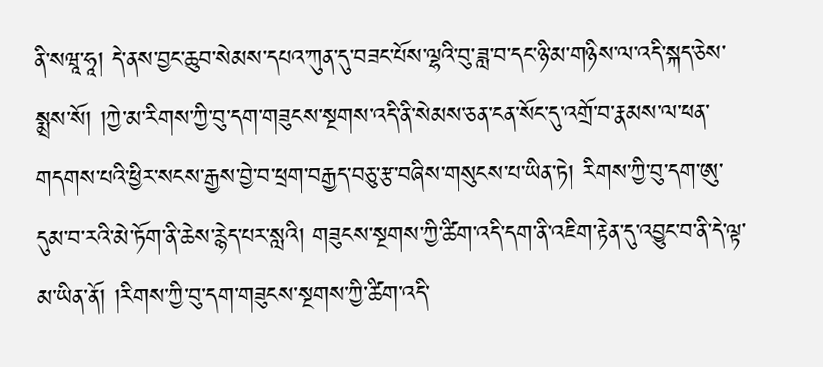ནི་སཝཱ་ཧཱ། དེ་ནས་བྱང་ཆུབ་སེམས་དཔའ་ཀུན་དུ་བཟང་པོས་ལྷའི་བུ་ཟླ་བ་དང་ཉི་མ་གཉིས་ལ་འདི་སྐད་ཅེས་སྨྲས་སོ། །ཀྱེ་མ་རིགས་ཀྱི་བུ་དག་གཟུངས་སྔགས་འདི་ནི་སེམས་ཅན་ངན་སོང་དུ་འགྲོ་བ་རྣམས་ལ་ཕན་གདགས་པའི་ཕྱིར་སངས་རྒྱས་བྱེ་བ་ཕྲག་བརྒྱད་བཅུ་རྩ་བཞིས་གསུངས་པ་ཡིན་ཏེ། རིགས་ཀྱི་བུ་དག་ཨུ་དུམ་བ་རའི་མེ་ཏོག་ནི་ཆེས་རྙེད་པར་སླའི། གཟུངས་སྔགས་ཀྱི་ཚིག་འདི་དག་ནི་འཇིག་རྟེན་དུ་འབྱུང་བ་ནི་དེ་ལྟ་མ་ཡིན་ནོ། །རིགས་ཀྱི་བུ་དག་གཟུངས་སྔགས་ཀྱི་ཚིག་འདི་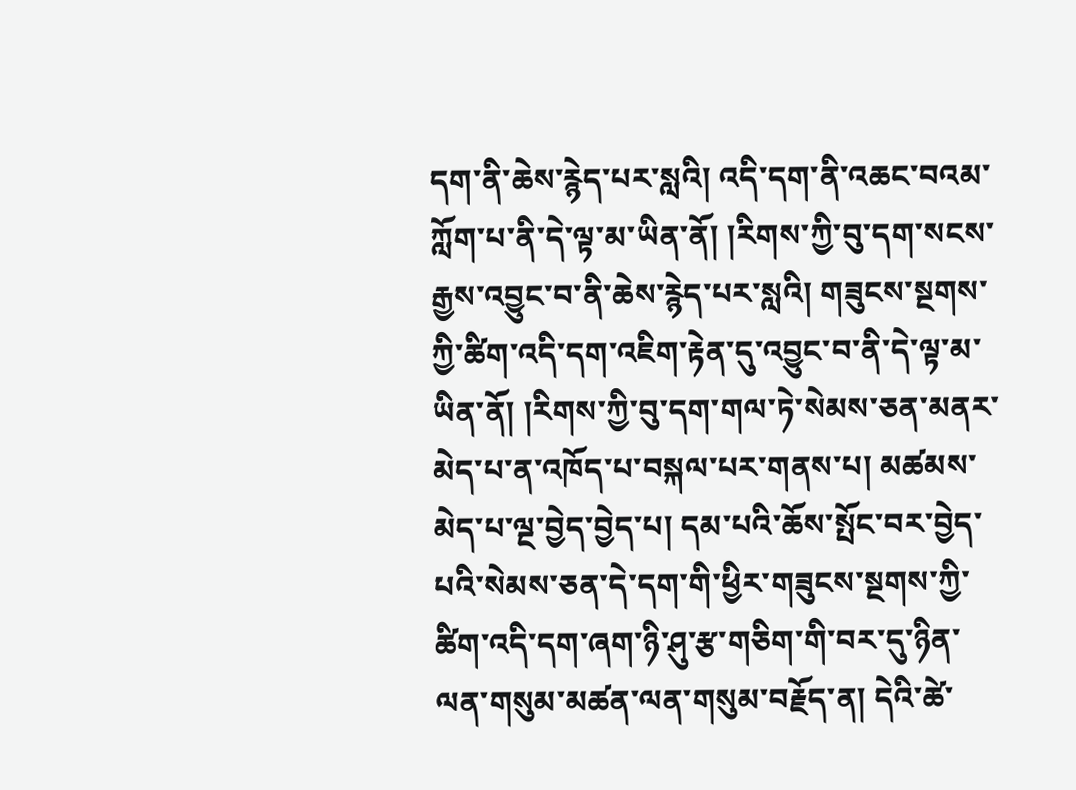དག་ནི་ཆེས་རྙེད་པར་སླའི། འདི་དག་ནི་འཆང་བའམ་ཀློག་པ་ནི་དེ་ལྟ་མ་ཡིན་ནོ། །རིགས་ཀྱི་བུ་དག་སངས་རྒྱས་འབྱུང་བ་ནི་ཆེས་རྙེད་པར་སླའི། གཟུངས་སྔགས་ཀྱི་ཚིག་འདི་དག་འཇིག་རྟེན་དུ་འབྱུང་བ་ནི་དེ་ལྟ་མ་ཡིན་ནོ། །རིགས་ཀྱི་བུ་དག་གལ་ཏེ་སེམས་ཅན་མནར་མེད་པ་ན་འཁོད་པ་བསྐལ་པར་གནས་པ། མཚམས་མེད་པ་ལྔ་བྱེད་བྱེད་པ། དམ་པའི་ཆོས་སྤོང་བར་བྱེད་པའི་སེམས་ཅན་དེ་དག་གི་ཕྱིར་གཟུངས་སྔགས་ཀྱི་ཚིག་འདི་དག་ཞག་ཉི་ཤུ་རྩ་གཅིག་གི་བར་དུ་ཉིན་ལན་གསུམ་མཚན་ལན་གསུམ་བརྗོད་ན། དེའི་ཚེ་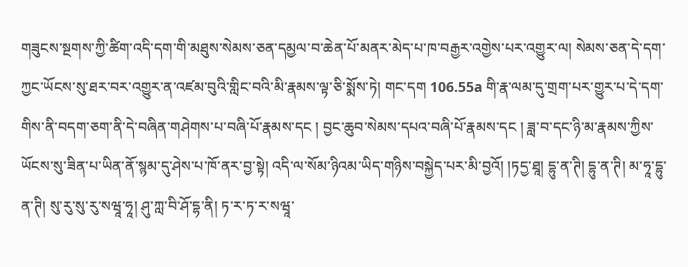གཟུངས་སྔགས་ཀྱི་ཚིག་འདི་དག་གི་མཐུས་སེམས་ཅན་དམྱལ་བ་ཆེན་པོ་མནར་མེད་པ་ཁ་བརྒྱར་འགྱེས་པར་འགྱུར་ལ། སེམས་ཅན་དེ་དག་ཀྱང་ཡོངས་སུ་ཐར་བར་འགྱུར་ན་འཛམ་བུའི་གླིང་བའི་མི་རྣམས་ལྟ་ཅི་སྨོས་ཏེ། གང་དག 106.55a གི་རྣ་ལམ་དུ་གྲག་པར་གྱུར་པ་དེ་དག་གིས་ནི་བདག་ཅག་ནི་དེ་བཞིན་གཤེགས་པ་བཞི་པོ་རྣམས་དང ། བྱང་ཆུབ་སེམས་དཔའ་བཞི་པོ་རྣམས་དང ། ཟླ་བ་དང་ཉི་མ་རྣམས་ཀྱིས་ཡོངས་སུ་ཟིན་པ་ཡིན་ནོ་སྙམ་དུ་ཤེས་པ་ཁོ་ནར་བྱ་སྟེ། འདི་ལ་སོམ་ཉིའམ་ཡིད་གཉིས་བསྐྱེད་པར་མི་བྱའོ། །ཏདྱ་ཐཱ། དྷུ་ན་ཊི། དྷུ་ན་ཊི། མ་ཧཱ་དྷུ་ན་ཊི། སུ་རུ་སུ་རུ་སཝཱ་ཧཱ། ཤུ་ཀླ་བི་ཤོ་དྷ་ནི། ཏ་ར་ཏ་ར་སཝཱ་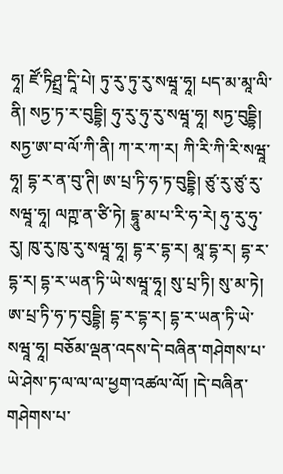ཧཱ། ཛོ་ཏིཤྤྲ་དཱི་པེ། ཏུ་རུ་ཏུ་རུ་སཝཱ་ཧཱ། པད་མ་མཱ་ལི་ནི། སཏྱ་ཏ་ར་བུདྡྷི། ཧུ་རུ་ཧུ་རུ་སཝཱ་ཧཱ། སཏྱ་བུདྡྷི། སཏྱ་ཨ་བ་ལོ་ཀི་ནི། ཀ་ར་ཀ་ར། ཀི་རི་ཀི་རི་སཝཱ་ཧཱ། དྷ་ར་ན་བུ་ཊི། ཨ་པྲ་ཏི་ཧ་ཏ་བུདྡྷི། ཙུ་རུ་ཙུ་རུ་སཝཱ་ཧཱ། ལཀྵ་ན་ཙི་ཏེ། དྷཱུ་མ་པ་རི་ཧ་རེ། ཧུ་རུ་ཧུ་རུ། ཁུ་རུ་ཁུ་རུ་སཝཱ་ཧཱ། དྷ་ར་དྷ་ར། མཱ་དྷ་ར། དྷ་ར་དྷ་ར། དྷ་ར་ཡན་ཏི་ཡེ་སཝཱ་ཧཱ། སུ་པྲ་ཏི། སུ་མ་ཏེ། ཨ་པྲ་ཏི་ཧ་ཏ་བུདྡྷི། དྷ་ར་དྷ་ར། དྷ་ར་ཡན་ཏི་ཡེ་སཝཱ་ཧཱ། བཅོམ་ལྡན་འདས་དེ་བཞིན་གཤེགས་པ་ཡེ་ཤེས་ཏ་ལ་ལ་ལ་ཕྱག་འཚལ་ལོ། །དེ་བཞིན་གཤེགས་པ་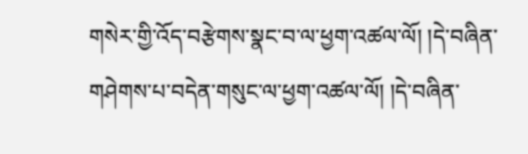གསེར་གྱི་འོད་བརྩེགས་སྣང་བ་ལ་ཕྱག་འཚལ་ལོ། །དེ་བཞིན་གཤེགས་པ་བདེན་གསུང་ལ་ཕྱག་འཚལ་ལོ། །དེ་བཞིན་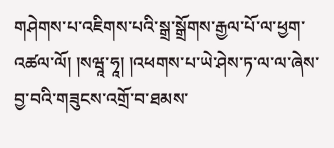གཤེགས་པ་འཇིགས་པའི་སྒྲ་སྒྲོགས་རྒྱལ་པོ་ལ་ཕྱག་འཚལ་ལོ། །སཝཱ་ཧཱ། །འཕགས་པ་ཡེ་ཤེས་ཏ་ལ་ལ་ཞེས་བྱ་བའི་གཟུངས་འགྲོ་བ་ཐམས་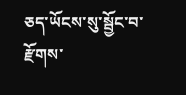ཅད་ཡོངས་སུ་སྦྱོང་བ་རྫོགས་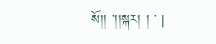སོ།། ་།།སྐར། ། ་ |